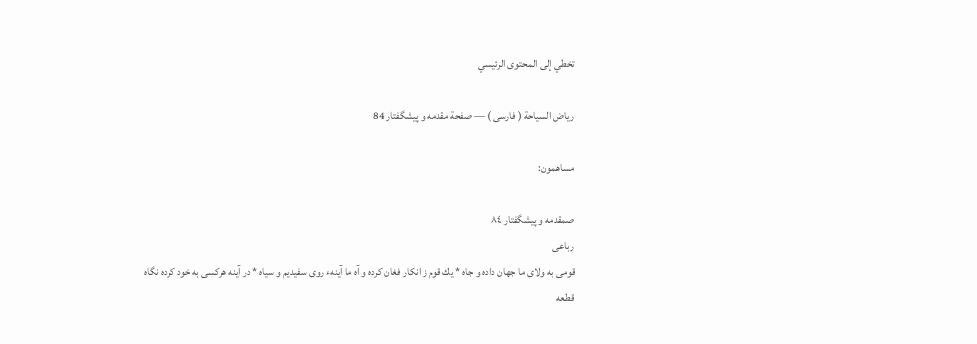تخطي إلى المحتوى الرئيسي

رياض السياحة ( فارسى ) — صفحة مقدمه و پيشگفتار 84

مساهمون:

صمقدمه و پيشگفتار ٨٤
رباعى
قومى به ولاى ما جهان داده و جاه * يك قوم ز انكار فغان كرده و آه ما آينهء روى سفيديم و سياه * در آينه هركسى به خود كرده نگاه
قطعه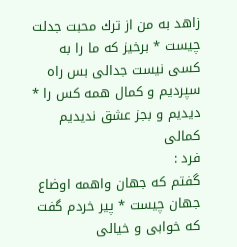زاهد به من از ترك محبت جدلت چيست * برخيز كه ما را به كسى نيست جدالى بس راه سپرديم و كمال همه كس را * ديديم و بجز عشق نديديم كمالى
فرد :
گفتم كه جهان واهمه اوضاع جهان چيست * پير خردم گفت كه خوابى و خيالى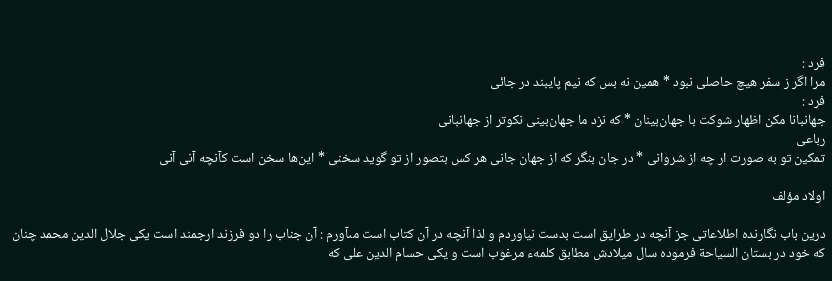فرد :
مرا اگر ز سفر هيچ حاصلى نبود * همين نه بس كه نيم پايبند در جائى
فرد :
جهانبانا مكن اظهار شوكت با جهان‌بينان * كه نزد ما جهان‌بينى نكوتر از جهانبانى
رباعى
تمكين تو به صورت ار چه از شروانى * در جان بنگر كه از جهان جانى هر كس بتصور از تو گويد سخنى * اين‌ها سخن است كآنچه آنى آنى

اولاد مؤلف

درين باب نگارنده اطلاعاتى جز آنچه در طرايق است بدست نياوردم و لذا آنچه در آن كتاب است مىآورم : آن جناب را دو فرزند ارجمند است يكى جلال الدين محمد چنان كه خود در بستان السياحة فرموده سال ميلادش مطابق كلمهء مرغوب است و يكى حسام الدين على كه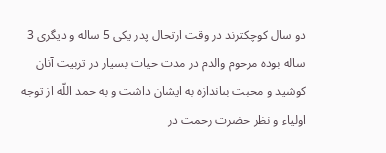دو سال كوچكترند در وقت ارتحال پدر يكى 5 ساله و ديگرى 3 ساله بوده مرحوم والدم در مدت حيات بسيار در تربيت آنان كوشيد و محبت بىاندازه به ايشان داشت و به حمد اللّه از توجه اولياء و نظر حضرت رحمت در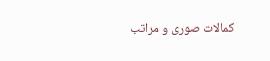كمالات صورى و مراتب